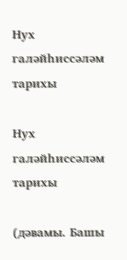Нух галәйһиссәләм тарихы

Нух галәйһиссәләм тарихы

(дәвамы. Башы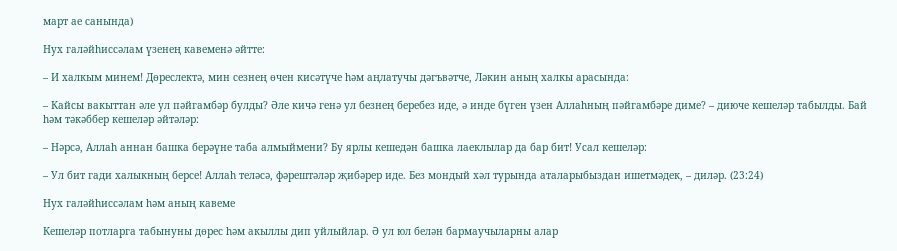март ае санында)

Нух галәйһиссәлам үзенең кавеменә әйтте:

– И халкым минем! Дөреслектә, мин сезнең өчен кисәтүче һәм аңлатучы дәгъвәтче, Ләкин аның халкы арасында:

– Кайсы вакыттан әле ул пәйгамбәр булды? Әле кичә генә ул безнең беребез иде, ә инде бүген үзен Аллаһның пәйгамбәре диме? – диюче кешеләр табылды. Бай һәм тәкәббер кешеләр әйтәләр:

– Нәрсә, Аллаһ аннан башка берәүне таба алмыймени? Бу ярлы кешедән башка лаеклылар да бар бит! Усал кешеләр:

– Ул бит гади халыкның берсе! Аллаһ теләсә, фәрештәләр җибәрер иде. Без мондый хәл турында аталарыбыздан ишетмәдек, – диләр. (23:24)

Нух галәйһиссәлам һәм аның кавеме

Кешеләр потларга табынуны дөрес һәм акыллы дип уйлыйлар. Ә ул юл белән бармаучыларны алар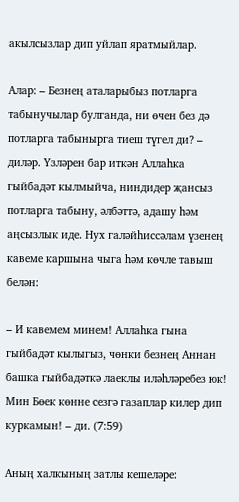акылсызлар дип уйлап яратмыйлар.

Алар: – Безнең аталарыбыз потларга табынучылар булганда, ни өчен без дә потларга табынырга тиеш түгел ди? – диләр. Үзләрен бар иткән Аллаһка гыйбадәт кылмыйча, ниндидер җансыз потларга табыну, әлбәттә, адашу һәм аңсызлык иде. Нух галәйһиссәлам үзенең кавеме каршына чыга һәм көчле тавыш белән:

– И кавемем минем! Аллаһка гына гыйбадәт кылыгыз, чөнки безнең Аннан башка гыйбадәткә лаеклы иләһләребез юк! Мин Бөек көнне сезгә газаплар килер дип куркамын! – ди. (7:59)

Аның халкының затлы кешеләре: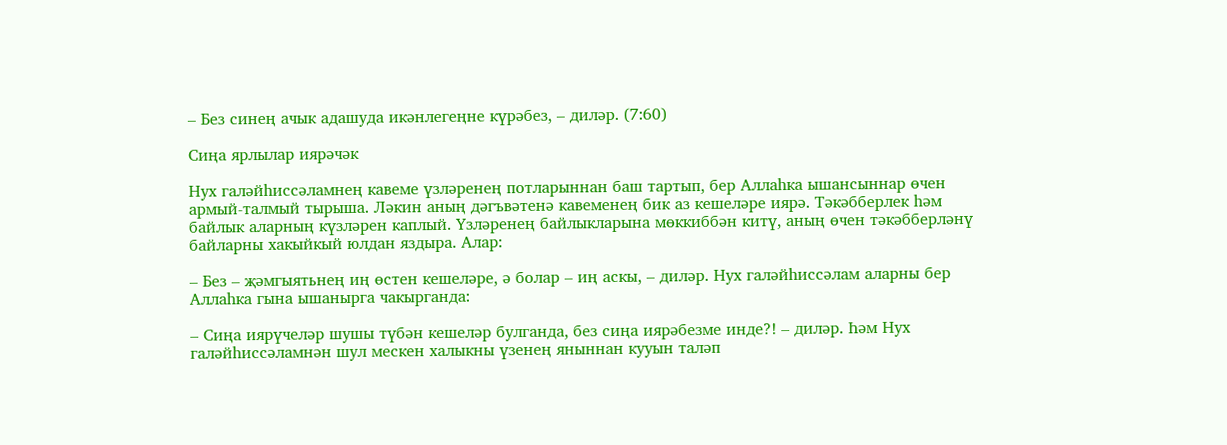– Без синең ачык адашуда икәнлегеңне күрәбез, – диләр. (7:60)

Сиңа ярлылар иярәчәк

Нух галәйһиссәламнең кавеме үзләренең потларыннан баш тартып, бер Аллаһка ышансыннар өчен армый-талмый тырыша. Ләкин аның дәгъвәтенә кавеменең бик аз кешеләре иярә. Тәкәбберлек һәм байлык аларның күзләрен каплый. Үзләренең байлыкларына мөккиббән китү, аның өчен тәкәбберләнү байларны хакыйкый юлдан яздыра. Алар:

– Без – җәмгыятьнең иң өстен кешеләре, ә болар – иң аскы, – диләр. Нух галәйһиссәлам аларны бер Аллаһка гына ышанырга чакырганда:

– Сиңа иярүчеләр шушы түбән кешеләр булганда, без сиңа иярәбезме инде?! – диләр. Һәм Нух галәйһиссәламнән шул мескен халыкны үзенең яныннан кууын таләп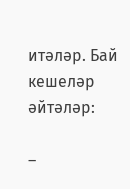итәләр. Бай кешеләр әйтәләр:

–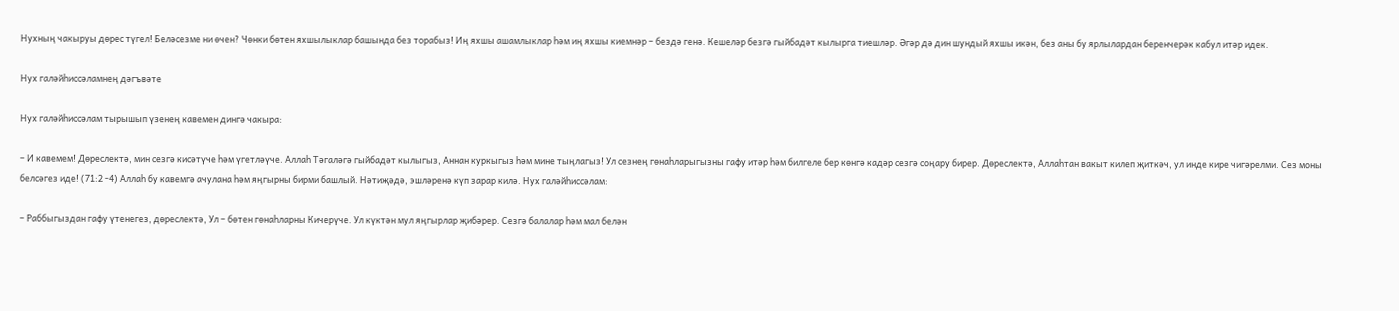Нухның чакыруы дөрес түгел! Беләсезме ни өчен? Чөнки бөтен яхшылыклар башында без торабыз! Иң яхшы ашамлыклар һәм иң яхшы киемнәр – бездә генә. Кешеләр безгә гыйбадәт кылырга тиешләр. Әгәр дә дин шундый яхшы икән, без аны бу ярлылардан беренчерәк кабул итәр идек.

Нух галәйһиссәламнең дәгъвәте

Нух галәйһиссәлам тырышып үзенең кавемен дингә чакыра:

– И кавемем! Дөреслектә, мин сезгә кисәтүче һәм үгетләүче. Аллаһ Тәгаләгә гыйбадәт кылыгыз, Аннан куркыгыз һәм мине тыңлагыз! Ул сезнең гөнаһларыгызны гафу итәр һәм билгеле бер көнгә кадәр сезгә соңару бирер. Дөреслектә, Аллаһтан вакыт килеп җиткәч, ул инде кире чигәрелми. Сез моны белсәгез иде! (71:2 -4) Аллаһ бу кавемгә ачулана һәм яңгырны бирми башлый. Нәтиҗәдә, эшләренә күп зарар килә. Нух галәйһиссәлам:

– Раббыгыздан гафу үтенегез, дөреслектә, Ул – бөтен гөнаһларны Кичерүче. Ул күктән мул яңгырлар җибәрер. Сезгә балалар һәм мал белән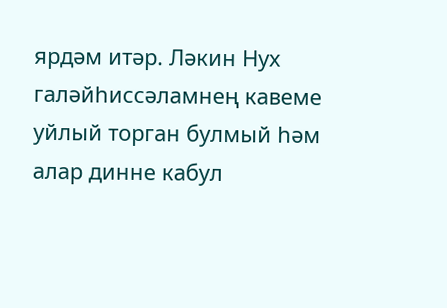ярдәм итәр. Ләкин Нух галәйһиссәламнең кавеме уйлый торган булмый һәм алар динне кабул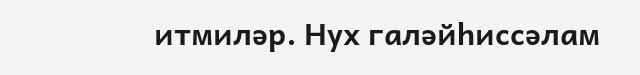итмиләр. Нух галәйһиссәлам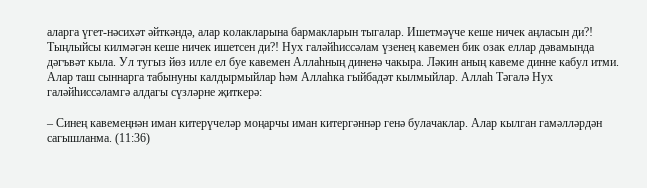аларга үгет-нәсихәт әйткәндә, алар колакларына бармакларын тыгалар. Ишетмәүче кеше ничек аңласын ди?! Тыңлыйсы килмәгән кеше ничек ишетсен ди?! Нух галәйһиссәлам үзенең кавемен бик озак еллар дәвамында дәгъвәт кыла. Ул тугыз йөз илле ел буе кавемен Аллаһның диненә чакыра. Ләкин аның кавеме динне кабул итми. Алар таш сыннарга табынуны калдырмыйлар һәм Аллаһка гыйбадәт кылмыйлар. Аллаһ Тәгалә Нух галәйһиссәламгә алдагы сүзләрне җиткерә:

– Синең кавемеңнән иман китерүчеләр моңарчы иман китергәннәр генә булачаклар. Алар кылган гамәлләрдән сагышланма. (11:36)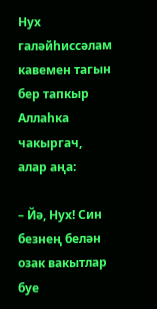Нух галәйһиссәлам кавемен тагын бер тапкыр Аллаһка чакыргач, алар аңа:

– Йә, Нух! Син безнең белән озак вакытлар буе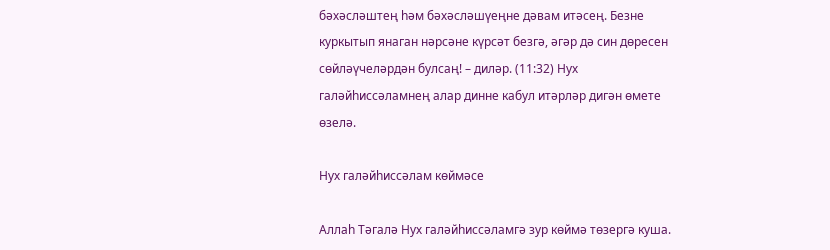бәхәсләштең һәм бәхәсләшүеңне дәвам итәсең. Безне куркытып янаган нәрсәне күрсәт безгә, әгәр дә син дөресен сөйләүчеләрдән булсаң! – диләр. (11:32) Нух галәйһиссәламнең алар динне кабул итәрләр дигән өмете өзелә.

Нух галәйһиссәлам көймәсе

Аллаһ Тәгалә Нух галәйһиссәламгә зур көймә төзергә куша.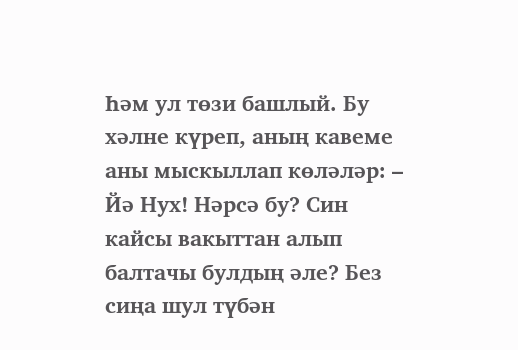Һәм ул төзи башлый. Бу хәлне күреп, аның кавеме аны мыскыллап көләләр: – Йә Нух! Нәрсә бу? Син кайсы вакыттан алып балтачы булдың әле? Без сиңа шул түбән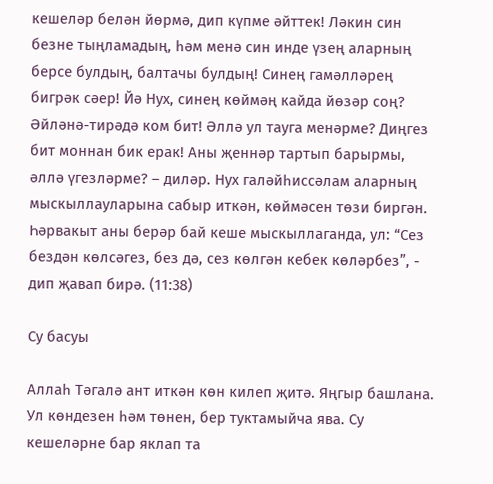кешеләр белән йөрмә, дип күпме әйттек! Ләкин син безне тыңламадың, һәм менә син инде үзең аларның берсе булдың, балтачы булдың! Синең гамәлләрең бигрәк сәер! Йә Нух, синең көймәң кайда йөзәр соң? Әйләнә-тирәдә ком бит! Әллә ул тауга менәрме? Диңгез бит моннан бик ерак! Аны җеннәр тартып барырмы, әллә үгезләрме? – диләр. Нух галәйһиссәлам аларның мыскыллауларына сабыр иткән, көймәсен төзи биргән. Һәрвакыт аны берәр бай кеше мыскыллаганда, ул: “Сез бездән көлсәгез, без дә, сез көлгән кебек көләрбез”, - дип җавап бирә. (11:38)

Су басуы

Аллаһ Тәгалә ант иткән көн килеп җитә. Яңгыр башлана. Ул көндезен һәм төнен, бер туктамыйча ява. Су кешеләрне бар яклап та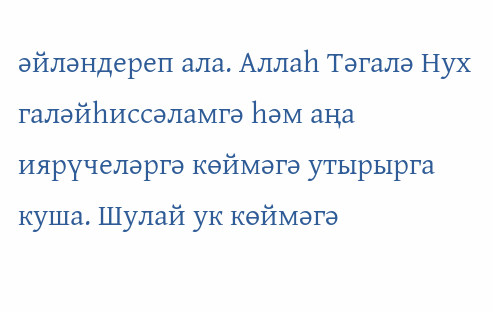әйләндереп ала. Аллаһ Тәгалә Нух галәйһиссәламгә һәм аңа иярүчеләргә көймәгә утырырга куша. Шулай ук көймәгә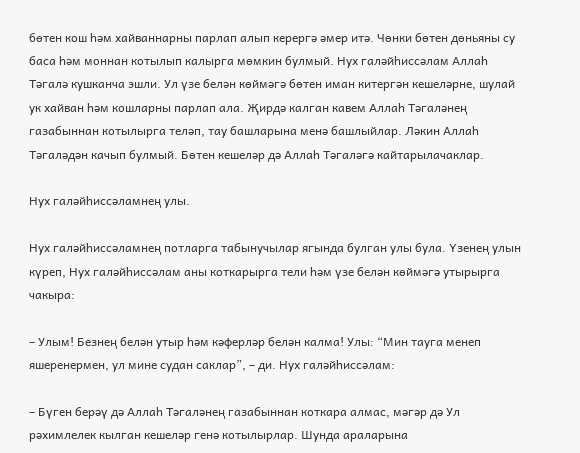бөтен кош һәм хайваннарны парлап алып керергә әмер итә. Чөнки бөтен дөньяны су баса һәм моннан котылып калырга мөмкин булмый. Нух галәйһиссәлам Аллаһ Тәгалә кушканча эшли. Ул үзе белән көймәгә бөтен иман китергән кешеләрне, шулай ук хайван һәм кошларны парлап ала. Җирдә калган кавем Аллаһ Тәгаләнең газабыннан котылырга теләп, тау башларына менә башлыйлар. Ләкин Аллаһ Тәгаләдән качып булмый. Бөтен кешеләр дә Аллаһ Тәгаләгә кайтарылачаклар.

Нух галәйһиссәламнең улы.

Нух галәйһиссәламнең потларга табынучылар ягында булган улы була. Үзенең улын күреп, Нух галәйһиссәлам аны коткарырга тели һәм үзе белән көймәгә утырырга чакыра:

– Улым! Безнең белән утыр һәм кәферләр белән калма! Улы: “Мин тауга менеп яшеренермен, ул мине судан саклар”, – ди. Нух галәйһиссәлам:

– Бүген берәү дә Аллаһ Тәгаләнең газабыннан коткара алмас, мәгәр дә Ул рәхимлелек кылган кешеләр генә котылырлар. Шунда араларына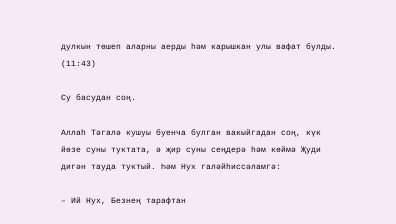дулкын төшеп аларны аерды һәм карышкан улы вафат булды. (11:43)

Су басудан соң.

Аллаһ Тәгалә кушуы буенча булган вакыйгадан соң, күк йөзе суны туктата, ә җир суны сеңдерә һәм көймә Җуди дигән тауда туктый. Һәм Нух галәйһиссәламгә:

– Ий Нух, Безнең тарафтан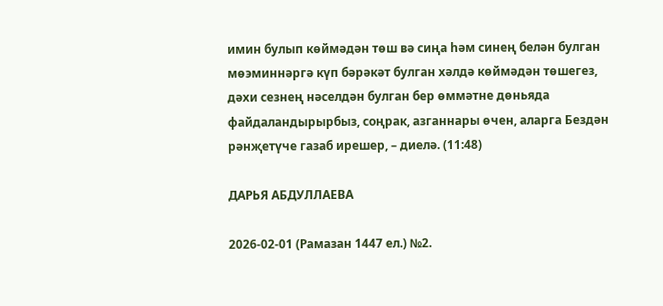имин булып көймәдән төш вә сиңа һәм синең белән булган мөэминнәргә күп бәрәкәт булган хәлдә көймәдән төшегез, дәхи сезнең нәселдән булган бер өммәтне дөньяда файдаландырырбыз, соңрак, азганнары өчен, аларга Бездән рәнҗетүче газаб ирешер, – диелә. (11:48)

ДАРЬЯ АБДУЛЛАЕВА

2026-02-01 (Рамазан 1447 ел.) №2.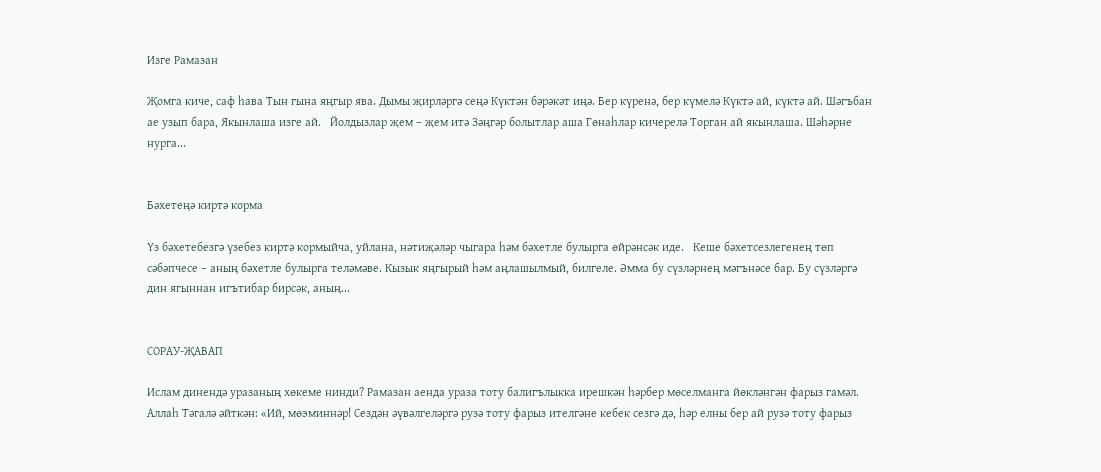Изге Рамазан

Җомга киче, саф һава Тын гына яңгыр ява. Дымы җирләргә сеңә Күктән бәрәкәт иңә. Бер күренә, бер күмелә Күктә ай, күктә ай. Шәгъбан ае узып бара, Якынлаша изге ай.   Йолдызлар җем – җем итә Зәңгәр болытлар аша Гөнаһлар кичерелә Торган ай якынлаша. Шәһәрне нурга...


Бәхетеңә киртә корма

Үз бәхетебезгә үзебез киртә кормыйча, уйлана, нәтиҗәләр чыгара һәм бәхетле булырга өйрәнсәк иде.   Кеше бәхетсезлегенең төп сәбәпчесе – аның бәхетле булырга теләмәве. Кызык яңгырый һәм аңлашылмый, билгеле. Әмма бу сүзләрнең мәгънәсе бар. Бу сүзләргә дин ягыннан игътибар бирсәк, аның...


СОРАУ-ҖАВАП

Ислам динендә уразаның хөкеме нинди? Рамазан аенда ураза тоту балигълыкка ирешкән һәрбер мөселманга йөкләнгән фарыз гамәл. Аллаһ Тәгалә әйткән: «Ий, мөэминнәр! Сездән әүвәлгеләргә рузә тоту фарыз ителгәне кебек сезгә дә, һәр елны бер ай рузә тоту фарыз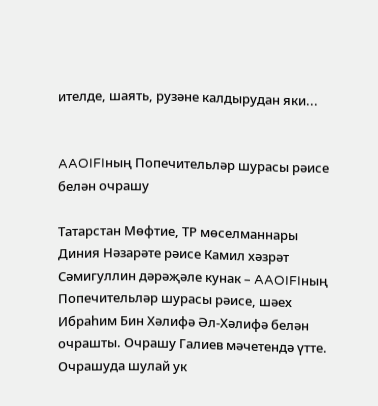ителде, шаять, рузәне калдырудан яки...


AAOIFIның Попечительләр шурасы рәисе белән очрашу

Татарстан Мөфтие, ТР мөселманнары Диния Нәзарәте рәисе Камил хәзрәт Сәмигуллин дәрәҗәле кунак – AAOIFIның Попечительләр шурасы рәисе, шәех Ибраһим Бин Хәлифә Әл-Хәлифә белән очрашты. Очрашу Галиев мәчетендә үтте. Очрашуда шулай ук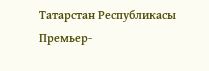Татарстан Республикасы Премьер-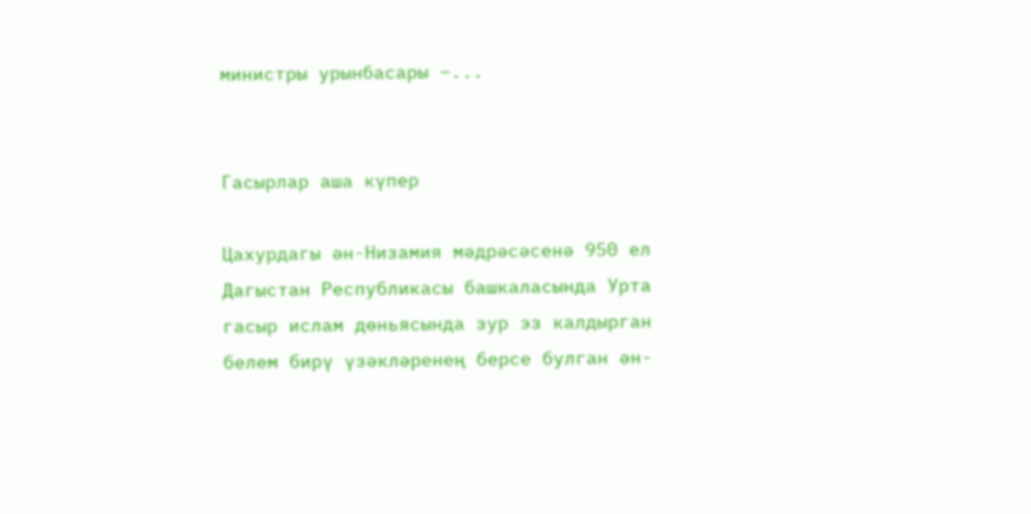министры урынбасары –...


Гасырлар аша күпер

Цахурдагы ән-Низамия мәдрәсәсенә 950 ел   Дагыстан Республикасы башкаласында Урта гасыр ислам дөньясында зур эз калдырган белем бирү үзәкләренең берсе булган ән-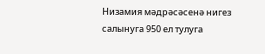Низамия мәдрәсәсенә нигез салынуга 950 ел тулуга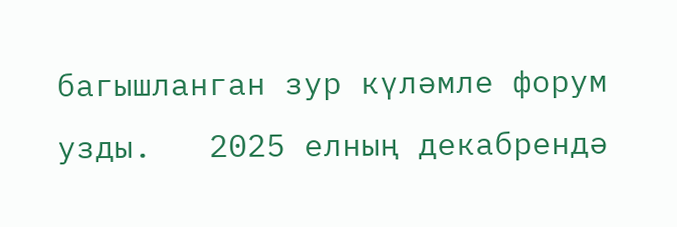багышланган зур күләмле форум узды.   2025 елның декабрендә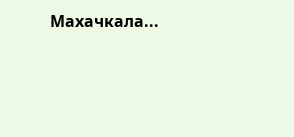Махачкала...